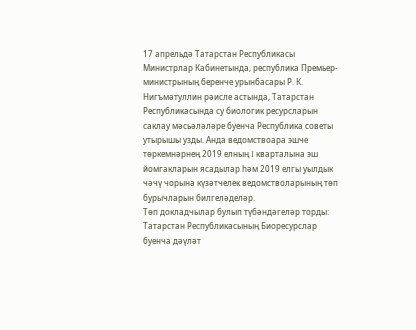17 апрельдә Татарстан Республикасы Министрлар Кабинетында, республика Премьер-министрының беренче урынбасары Р. К. Нигъмәтуллин рәисле астында, Татарстан Республикасында су биологик ресурсларын саклау мәсьәләләре буенча Республика советы утырышы узды. Анда ведомствоара эшче төркемнәрнең 2019 елның I кварталына эш йомгакларын ясадылар һәм 2019 елгы уылдык чәчү чорына күзәтчелек ведомстволарының төп бурычларын билгеләделәр.
Төп докладчылар булып түбәндәгеләр торды: Татарстан Республикасының Биоресурслар буенча дәүләт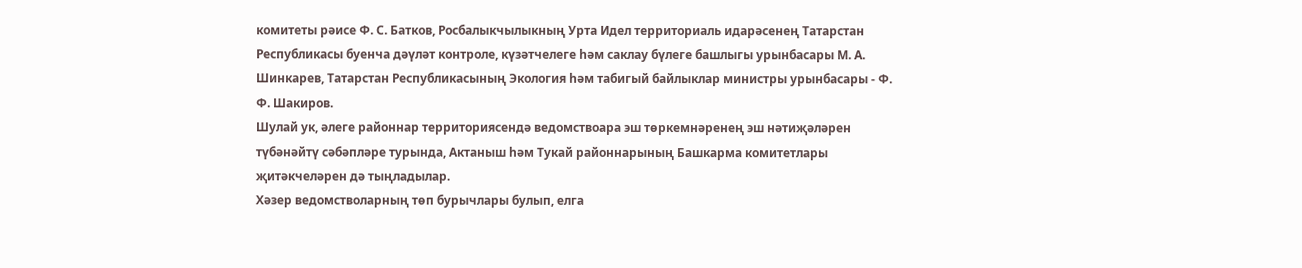комитеты рәисе Ф. С. Батков, Росбалыкчылыкның Урта Идел территориаль идарәсенең Татарстан Республикасы буенча дәүләт контроле, күзәтчелеге һәм саклау бүлеге башлыгы урынбасары М. А. Шинкарев, Татарстан Республикасының Экология һәм табигый байлыклар министры урынбасары - Ф. Ф. Шакиров.
Шулай ук, әлеге районнар территориясендә ведомствоара эш төркемнәренең эш нәтиҗәләрен түбәнәйтү сәбәпләре турында, Актаныш һәм Тукай районнарының Башкарма комитетлары җитәкчеләрен дә тыңладылар.
Хәзер ведомстволарның төп бурычлары булып, елга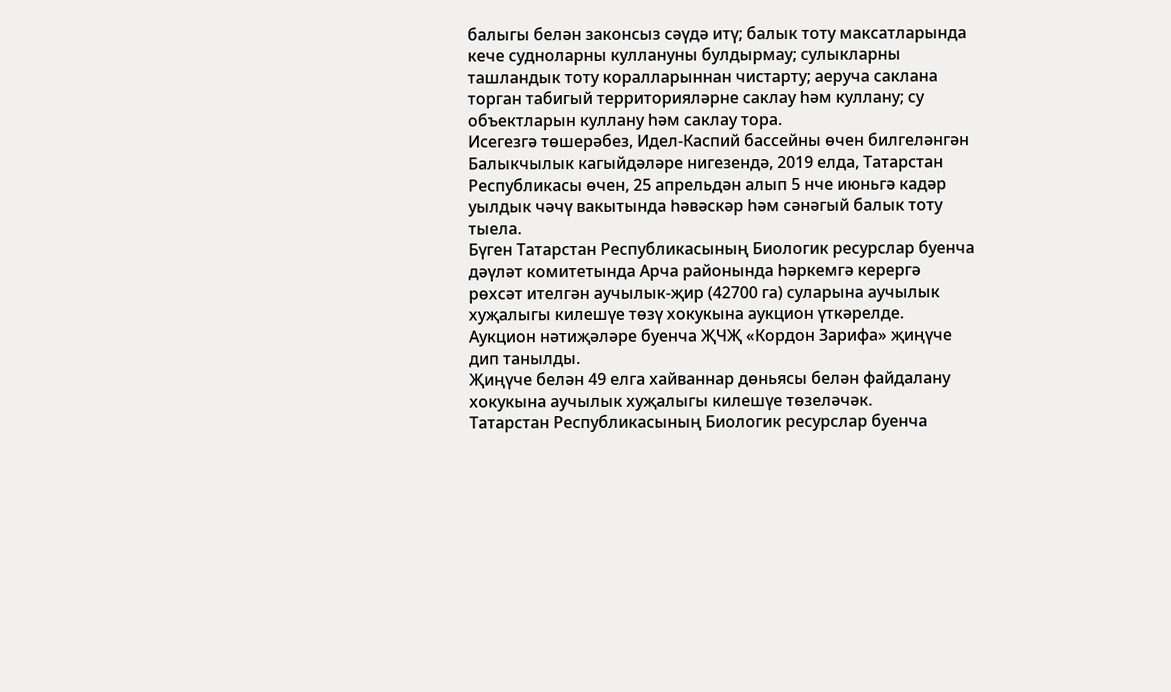балыгы белән законсыз сәүдә итү; балык тоту максатларында кече судноларны куллануны булдырмау; сулыкларны ташландык тоту коралларыннан чистарту; аеруча саклана торган табигый территорияләрне саклау һәм куллану; су объектларын куллану һәм саклау тора.
Исегезгә төшерәбез, Идел-Каспий бассейны өчен билгеләнгән Балыкчылык кагыйдәләре нигезендә, 2019 елда, Татарстан Республикасы өчен, 25 апрельдән алып 5 нче июньгә кадәр уылдык чәчү вакытында һәвәскәр һәм сәнәгый балык тоту тыела.
Бүген Татарстан Республикасының Биологик ресурслар буенча дәүләт комитетында Арча районында һәркемгә керергә рөхсәт ителгән аучылык-җир (42700 га) суларына аучылык хуҗалыгы килешүе төзү хокукына аукцион үткәрелде.
Аукцион нәтиҗәләре буенча ҖЧҖ «Кордон Зарифа» җиңүче дип танылды.
Җиңүче белән 49 елга хайваннар дөньясы белән файдалану хокукына аучылык хуҗалыгы килешүе төзеләчәк.
Татарстан Республикасының Биологик ресурслар буенча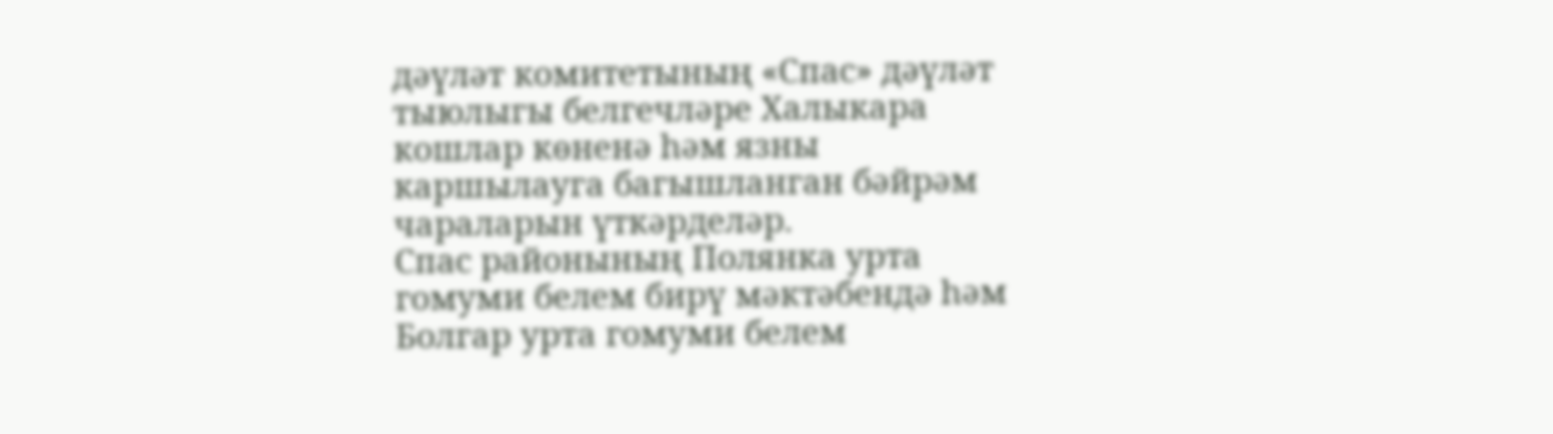дәүләт комитетының «Спас» дәүләт тыюлыгы белгечләре Халыкара кошлар көненә һәм язны каршылауга багышланган бәйрәм чараларын үткәрделәр.
Спас районының Полянка урта гомуми белем бирү мәктәбендә һәм Болгар урта гомуми белем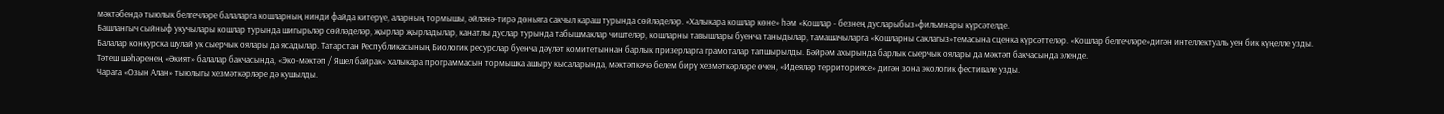мәктәбендә тыюлык белгечләре балаларга кошларның нинди файда китерүе, аларның тормышы, әйләнә-тирә дөньяга сакчыл караш турында сөйләделәр. «Халыкара кошлар көне» һәм «Кошлар - безнең дусларыбыз»фильмнары күрсәтелде.
Башлангыч сыйныф укучылары кошлар турында шигырьләр сөйләделәр, җырлар җырладылар, канатлы дуслар турында табышмаклар чиштеләр, кошларны тавышлары буенча таныдылар, тамашачыларга «Кошларны саклагыз»темасына сценка күрсәттеләр. «Кошлар белгечләре»дигән интеллектуаль уен бик күңелле узды.
Балалар конкурска шулай ук сыерчык оялары да ясадылар. Татарстан Республикасының Биологик ресурслар буенча дәүләт комитетыннан барлык призерларга грамоталар тапшырылды. Бәйрәм ахырында барлык сыерчык оялары да мәктәп бакчасында эленде.
Тәтеш шәһәренең «Әкият» балалар бакчасында, «Эко-мәктәп / Яшел байрак» халыкара программасын тормышка ашыру кысаларында, мәктәпкәчә белем бирү хезмәткәрләре өчен, «Идеяләр территориясе» дигән зона экологик фестивале узды.
Чарага «Озын Алан» тыюлыгы хезмәткәрләре дә кушылды.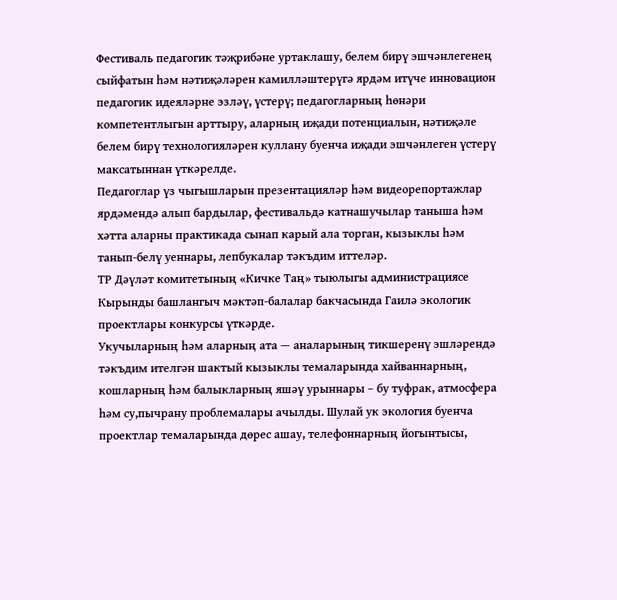Фестиваль педагогик тәҗрибәне уртаклашу, белем бирү эшчәнлегенең сыйфатын һәм нәтиҗәләрен камилләштерүгә ярдәм итүче инновацион педагогик идеяләрне эзләү, үстерү; педагогларның һөнәри компетентлыгын арттыру, аларның иҗади потенциалын, нәтиҗәле белем бирү технологияләрен куллану буенча иҗади эшчәнлеген үстерү максатыннан үткәрелде.
Педагоглар үз чыгышларын презентацияләр һәм видеорепортажлар ярдәмендә алып бардылар, фестивальдә катнашучылар таныша һәм хәтта аларны практикада сынап карый ала торган, кызыклы һәм танып-белү уеннары, лепбукалар тәкъдим иттеләр.
ТР Дәүләт комитетының «Кичке Таң» тыюлыгы администрациясе Кырынды башлангыч мәктәп-балалар бакчасында Гаилә экологик проектлары конкурсы үткәрде.
Укучыларның һәм аларның ата — аналарының тикшеренү эшләрендә тәкъдим ителгән шактый кызыклы темаларында хайваннарның, кошларның һәм балыкларның яшәү урыннары – бу туфрак, атмосфера һәм су,пычрану проблемалары ачылды. Шулай ук экология буенча проектлар темаларында дөрес ашау, телефоннарның йогынтысы,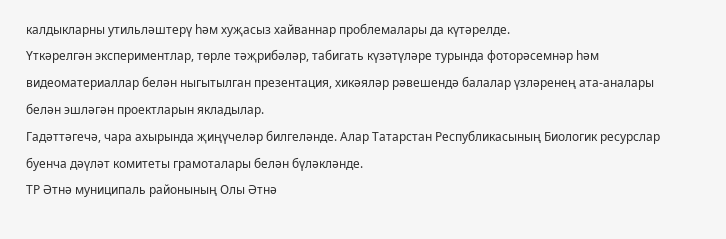калдыкларны утильләштерү һәм хуҗасыз хайваннар проблемалары да күтәрелде.
Үткәрелгән экспериментлар, төрле тәҗрибәләр, табигать күзәтүләре турында фоторәсемнәр һәм видеоматериаллар белән ныгытылган презентация, хикәяләр рәвешендә балалар үзләренең ата-аналары белән эшләгән проектларын якладылар.
Гадәттәгечә, чара ахырында җиңүчеләр билгеләнде. Алар Татарстан Республикасының Биологик ресурслар буенча дәүләт комитеты грамоталары белән бүләкләнде.
ТР Әтнә муниципаль районының Олы Әтнә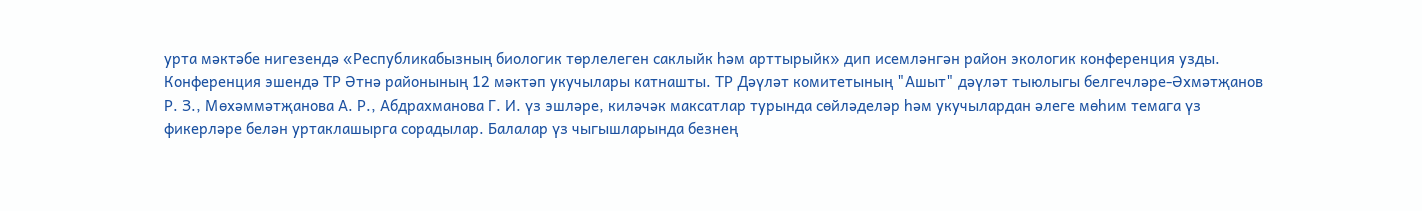урта мәктәбе нигезендә «Республикабызның биологик төрлелеген саклыйк һәм арттырыйк» дип исемләнгән район экологик конференция узды. Конференция эшендә ТР Әтнә районының 12 мәктәп укучылары катнашты. ТР Дәүләт комитетының "Ашыт" дәүләт тыюлыгы белгечләре-Әхмәтҗанов Р. З., Мөхәммәтҗанова А. Р., Абдрахманова Г. И. үз эшләре, киләчәк максатлар турында сөйләделәр һәм укучылардан әлеге мөһим темага үз фикерләре белән уртаклашырга сорадылар. Балалар үз чыгышларында безнең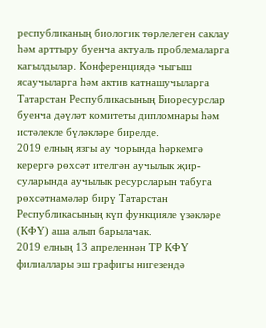республиканың биологик төрлелеген саклау һәм арттыру буенча актуаль проблемаларга кагылдылар. Конференциядә чыгыш ясаучыларга һәм актив катнашучыларга Татарстан Республикасының Биоресурслар буенча дәүләт комитеты дипломнары һәм истәлекле бүләкләре бирелде.
2019 елның язгы ау чорында һәркемгә керергә рөхсәт ителгән аучылык җир-суларында аучылык ресурсларын табуга рөхсәтнамәләр бирү Татарстан Республикасының күп функцияле үзәкләре (КФҮ) аша алып барылачак.
2019 елның 13 апреленнән ТР КФҮ филиаллары эш графигы нигезендә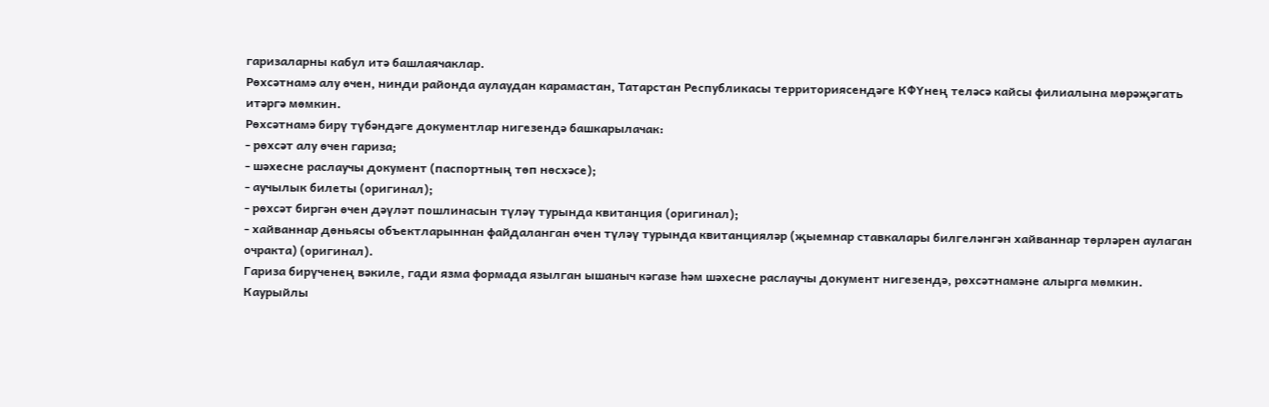гаризаларны кабул итә башлаячаклар.
Рөхсәтнамә алу өчен, нинди районда аулаудан карамастан, Татарстан Республикасы территориясендәге КФҮнең теләсә кайсы филиалына мөрәҗәгать итәргә мөмкин.
Рөхсәтнамә бирү түбәндәге документлар нигезендә башкарылачак:
- рөхсәт алу өчен гариза;
- шәхесне раслаучы документ (паспортның төп нөсхәсе);
- аучылык билеты (оригинал);
- рөхсәт биргән өчен дәүләт пошлинасын түләү турында квитанция (оригинал);
- хайваннар дөньясы объектларыннан файдаланган өчен түләү турында квитанцияләр (җыемнар ставкалары билгеләнгән хайваннар төрләрен аулаган очракта) (оригинал).
Гариза бирүченең вәкиле, гади язма формада язылган ышаныч кәгазе һәм шәхесне раслаучы документ нигезендә, рөхсәтнамәне алырга мөмкин.
Каурыйлы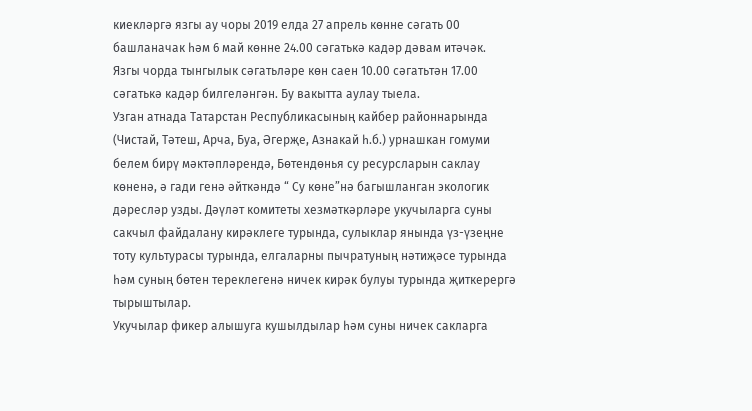киекләргә язгы ау чоры 2019 елда 27 апрель көнне сәгать 00 башланачак һәм 6 май көнне 24.00 сәгатькә кадәр дәвам итәчәк.
Язгы чорда тынгылык сәгатьләре көн саен 10.00 сәгатьтән 17.00 сәгатькә кадәр билгеләнгән. Бу вакытта аулау тыела.
Узган атнада Татарстан Республикасының кайбер районнарында (Чистай, Тәтеш, Арча, Буа, Әгерҗе, Азнакай һ.б.) урнашкан гомуми белем бирү мәктәпләрендә, Бөтендөнья су ресурсларын саклау көненә, ә гади генә әйткәндә “ Су көне”нә багышланган экологик дәресләр узды. Дәүләт комитеты хезмәткәрләре укучыларга суны сакчыл файдалану кирәклеге турында, сулыклар янында үз-үзеңне тоту культурасы турында, елгаларны пычратуның нәтиҗәсе турында һәм суның бөтен тереклегенә ничек кирәк булуы турында җиткерергә тырыштылар.
Укучылар фикер алышуга кушылдылар һәм суны ничек сакларга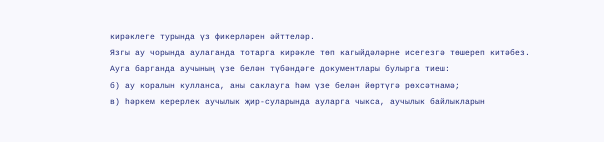кирәклеге турында үз фикерләрен әйттеләр.
Язгы ау чорында аулаганда тотарга кирәкле төп кагыйдәләрне исегезгә төшереп китәбез.
Ауга барганда аучының үзе белән түбәндәге документлары булырга тиеш:
б) ау коралын кулланса, аны саклауга һәм үзе белән йөртүгә рөхсәтнамә;
в) һәркем керерлек аучылык җир-суларында ауларга чыкса, аучылык байлыкларын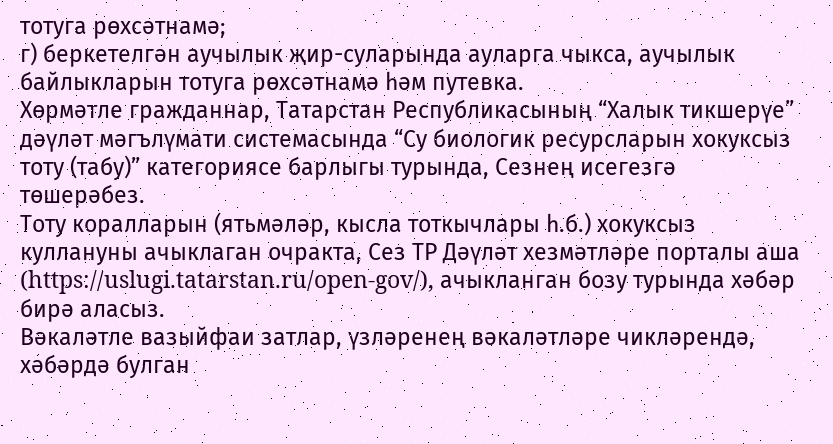тотуга рөхсәтнамә;
г) беркетелгән аучылык җир-суларында ауларга чыкса, аучылык байлыкларын тотуга рөхсәтнамә һәм путевка.
Хөрмәтле гражданнар, Татарстан Республикасының “Халык тикшерүе” дәүләт мәгълүмати системасында “Су биологик ресурсларын хокуксыз тоту (табу)” категориясе барлыгы турында, Сезнең исегезгә төшерәбез.
Тоту коралларын (ятьмәләр, кысла тоткычлары һ.б.) хокуксыз куллануны ачыклаган очракта, Сез ТР Дәүләт хезмәтләре порталы аша (https://uslugi.tatarstan.ru/open-gov/), ачыкланган бозу турында хәбәр бирә аласыз.
Вәкаләтле вазыйфаи затлар, үзләренең вәкаләтләре чикләрендә, хәбәрдә булган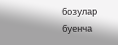бозулар буенча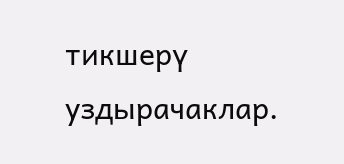тикшерү уздырачаклар.